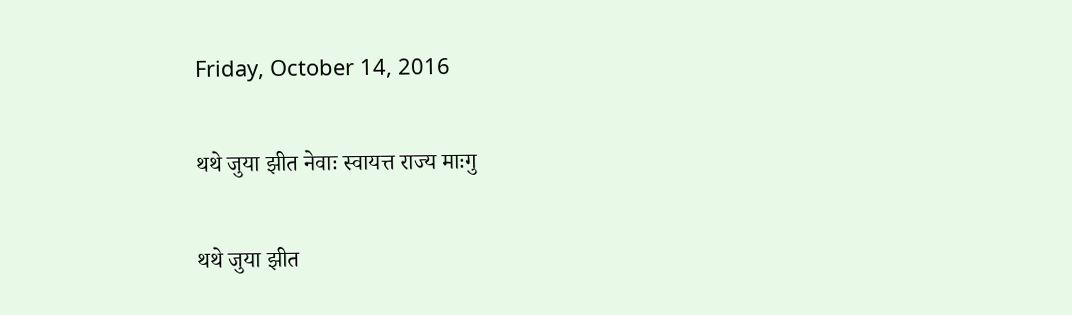Friday, October 14, 2016

थथे जुया झीत नेवाः स्वायत्त राज्य माःगु

थथे जुया झीत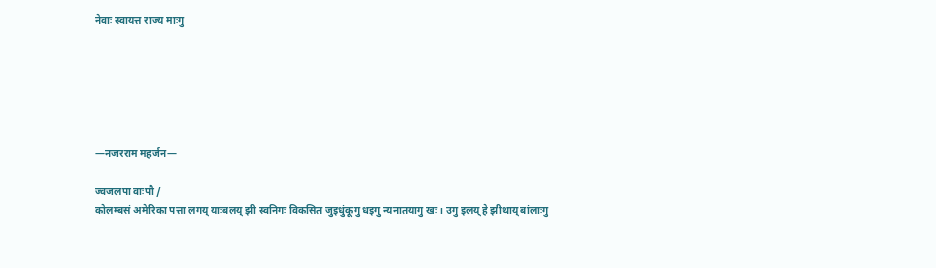नेवाः स्वायत्त राज्य माःगु






—नजरराम महर्जन—

ज्वजलपा वाःपौ /
कोलम्बसं अमेरिका पत्ता लगय् याःबलय् झी स्वनिगः विकसित जुइधुंकूगु धइगु न्यनातयागु खः । उगु इलय् हे झीथाय् बांलाःगु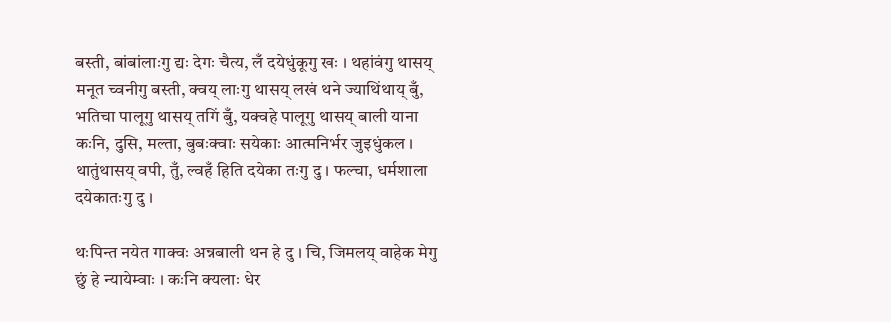बस्ती, बांबांलाःगु द्यः देगः चैत्य, लँ दयेधुंकूगु खः । थहांवंगु थासय् मनूत च्वनीगु बस्ती, क्वय् लाःगु थासय् लखं थने ज्याथिंथाय् बुँ, भतिचा पालूगु थासय् तगिं बुँ, यक्वहे पालूगु थासय् बाली याना कःनि, दुसि, मल्ता, बुबःक्वाः सयेकाः आत्मनिर्भर जुइधुंकल । थातुंथासय् वपी, तुँ, ल्वहँ हिति दयेका तःगु दु । फल्चा, धर्मशाला दयेकातःगु दु ।

थःपिन्त नयेत गाक्वः अन्नबाली थन हे दु । चि, जिमलय् वाहेक मेगु छुं हे न्यायेम्वाः । कःनि क्यलाः धेर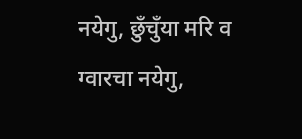नयेगु, छुँचुँया मरि व ग्वारचा नयेगु,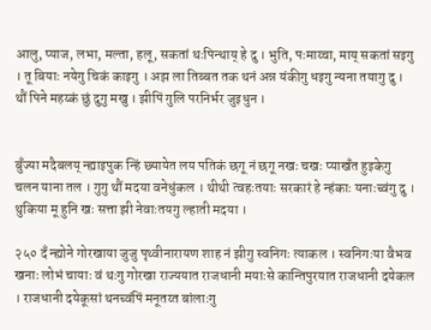आलु, प्याज, लभा, मल्ता, हलू, सकतां थःपिन्थाय् हे दु । भुति, पःमाय्चा, माय् सकतां सइगु । तू बियाः नयेगु चिकं काइगु । अझ ला तिब्बत तक थनं अन्न यंकीगु धइगु न्यना तयागु दु । थौं पिने महय्कं छुं दुगु मखु । झीपिं गुलि परनिर्भर जुइधुन ।


बुँज्या मदैबलय् न्ह्याइपुक न्हिं छ्यायेत लय पतिकं छगू नं छगू नखः चखः प्याखँत हुइकेगु चलन याना तल । गुगु थौं मदया वनेधुंकल । थीथी त्वहःतयाः सरकारं हे न्हंकाः यनाःच्वंगु दु । थुकिया मू हुनि खः सत्ता झी नेवाःतयगु ल्हाती मदया ।

२५० दँ न्ह्योने गोरखाया जुजु पृथ्वीनारायण शाह नं झीगु स्वनिगः त्याकल । स्वनिगःया वैभव खनाः लोभं चायाः वं थःगु गोरखा राज्ययात राजधानी मयाःसे कान्तिपुरयात राजधानी दयेकल । राजधानी दयेकूसां थनच्वंपिं मनूतय्त बांलाःगु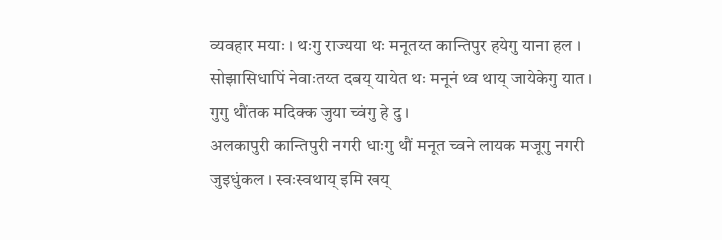व्यवहार मयाः । थःगु राज्यया थः मनूतय्त कान्तिपुर हयेगु याना हल । सोझासिधापिं नेवाःतय्त दबय् यायेत थः मनूनं थ्व थाय् जायेकेगु यात । गुगु थौंतक मदिक्क जुया च्वंगु हे दु ।
अलकापुरी कान्तिपुरी नगरी धाःगु थौं मनूत च्वने लायक मजूगु नगरी जुइधुंकल । स्वःस्वथाय् इमि खय्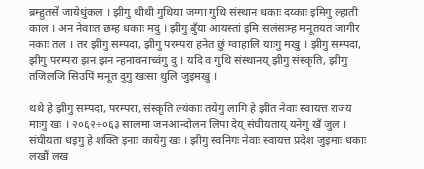ब्रम्हुतसें जायेधुंकल । झीगु थीथी गुथिया जग्गा गुथि संस्थान धकाः दय्काः इमिगु ल्हाती काल । अन नेवाःत छम्ह धकाः मदु । झीगु बुँया आयस्तां इमि सलंसःम्ह मनूतयत जागीर नकाः तल । तर झीगु सम्पदा, झीगु परम्परा हनेत छुं ग्वाहालि याःगु मखु । झीगु सम्पदा, झीगु परम्परा झन झन न्हनावनाच्वंगु दु । यदि व गुथि संस्थानय् झीगु संस्कृति, झीगु तजिलजि सिउपिं मनूत दुगु खःसा थुलि जुइमखु ।

थथे हे झीगु सम्पदा, परम्परा, संस्कृति ल्यंकाः तयेगु लागि हे झीत नेवाः स्वायत्त राज्य माःगु खः । २०६२÷०६३ सालमा जनआन्दोलन लिपा देय् संघीयताय् यनेगु खँ जुल । संघीयता धइगु हे शक्ति इनाः कायेगु खः । झीगु स्वनिगः नेवाः स्वायत्त प्रदेश जुइमाः धकाः लखौं लख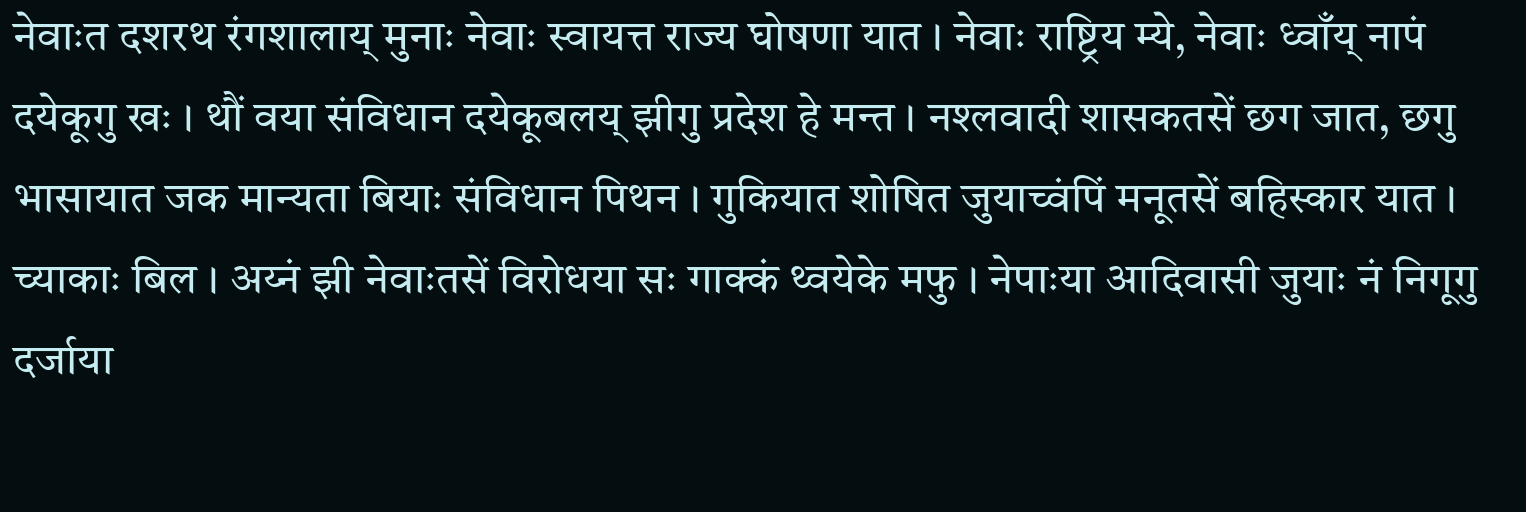नेवाःत दशरथ रंगशालाय् मुनाः नेवाः स्वायत्त राज्य घोषणा यात । नेवाः राष्ट्रिय म्ये, नेवाः ध्वाँय् नापं दयेकूगु खः । थौं वया संविधान दयेकूबलय् झीगु प्रदेश हे मन्त । नश्लवादी शासकतसें छग जात, छगु भासायात जक मान्यता बियाः संविधान पिथन । गुकियात शोषित जुयाच्वंपिं मनूतसें बहिस्कार यात । च्याकाः बिल । अय्नं झी नेवाःतसें विरोधया सः गाक्कं थ्वयेके मफु । नेपाःया आदिवासी जुयाः नं निगूगु दर्जाया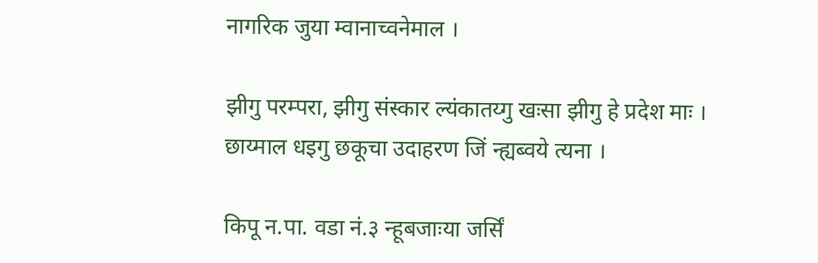नागरिक जुया म्वानाच्वनेमाल ।

झीगु परम्परा, झीगु संस्कार ल्यंकातय्गु खःसा झीगु हे प्रदेश माः । छाय्माल धइगु छकूचा उदाहरण जिं न्ह्यब्वये त्यना ।

किपू न.पा. वडा नं.३ न्हूबजाःया जर्सिं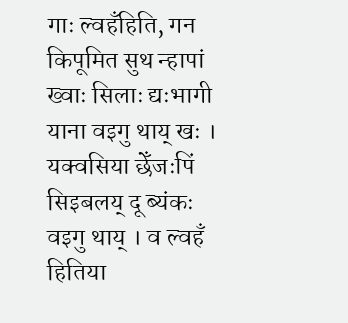गाः ल्वहँहिति, गन किपूमित सुथ न्हापां ख्वाः सिलाः द्यःभागी याना वइगु थाय् खः । यक्वसिया छेँजःपिं सिइबलय् दू ब्यंकः वइगु थाय् । व ल्वहँ हितिया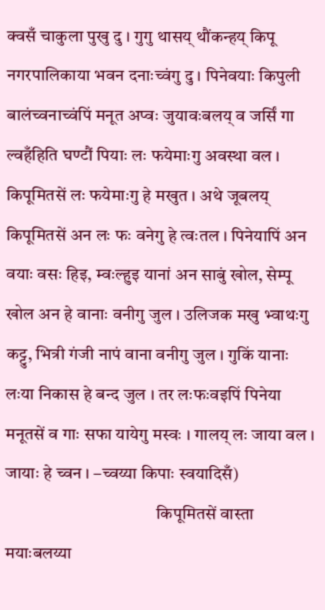क्वसँ चाकुला पुखु दु । गुगु थासय् थौंकन्हय् किपू नगरपालिकाया भवन दनाःच्वंगु दु । पिनेवयाः किपुली बालंच्वनाच्वंपिं मनूत अप्वः जुयावःबलय् व जर्सिं गा ल्वहँहिति घण्टौं पियाः लः फयेमाःगु अवस्था वल । किपूमितसें लः फयेमाःगु हे मखुत । अथे जूबलय् किपूमितसें अन लः फः वनेगु हे त्वःतल । पिनेयापिं अन वयाः वसः हिइ, म्वःल्हुइ यानां अन साबुं खोल, सेम्पू खोल अन हे वानाः वनीगु जुल । उलिजक मखु भ्वाथःगु कट्टु, भित्री गंजी नापं वाना वनीगु जुल । गुकिं यानाः लःया निकास हे बन्द जुल । तर लःफःवइपिं पिनेया मनूतसें व गाः सफा यायेगु मस्वः । गालय् लः जाया वल । जायाः हे च्वन । –च्वय्या किपाः स्वयादिसँ)
                                           किपूमितसें वास्ता मयाःबलय्या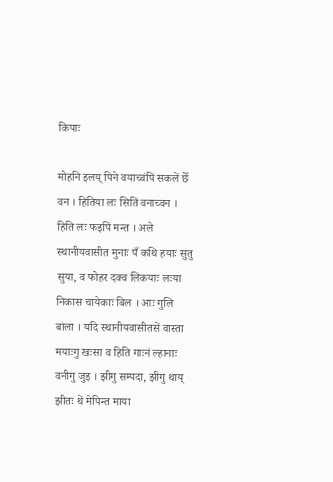किपाः

मोहनि इलय् पिने वयाच्वंपिं सकलें छेँ वन । हितिया लः सितिं वनाच्वन । हिति लः फइपिं मन्त । अले स्थानीयवासीत मुनाः पँ कथि हयाः सुतु सुया, व फोहर दक्व लिकयाः लःया निकास चायेकाः बिल । आः गुलि बांला । यदि स्थानीयवासीतसें वास्ता मयाःगु खःसा व हिति गाःनं ल्हानाः वनीगु जुइ । झीगु सम्पदा, झीगु थाय् झीतः थें मेपिन्त माया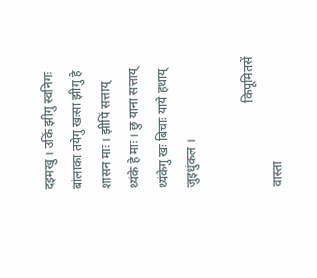दइमखु । उकिं झीगु स्वनिगः बांलाका तयेगु खःसा झीगु हे शासन माः । झीपिं सत्ताय् थ्यंके हे माः । छु याना सत्ताय् थ्यंकेगु खः बिचाः याये हथाय् जुइधुंकल ।

                           किपूमितसें वास्ता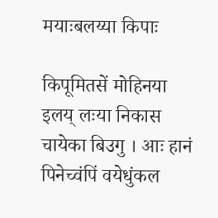मयाःबलय्या किपाः

किपूमितसें मोहिनया इलय् लःया निकास चायेका बिउगु । आः हानं पिनेच्वंपिं वयेधुंकल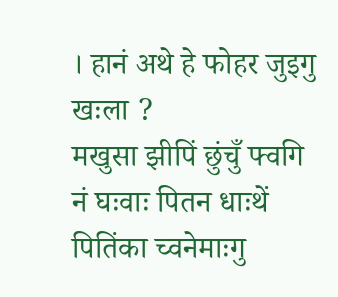। हानं अथे हे फोहर जुइगु खःला ?
मखुसा झीपिं छुंचुँ फ्वगि नं घःवाः पितन धाःथें पितिंका च्वनेमाःगु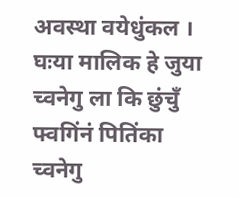अवस्था वयेधुंकल । घःया मालिक हे जुया च्वनेगु ला कि छुंचुँ फ्वगिंनं पितिंका च्वनेगु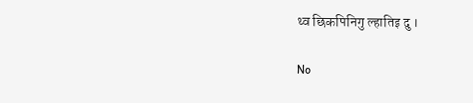थ्व छिकपिनिगु ल्हातिइ दु ।

No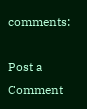comments:

Post a Comment